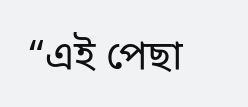“এই পেছা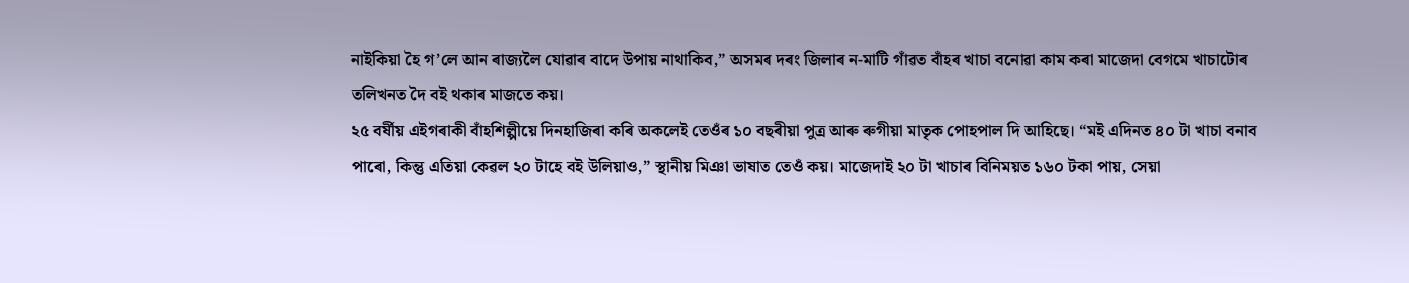নাইকিয়া হৈ গ’লে আন ৰাজ্যলৈ যোৱাৰ বাদে উপায় নাথাকিব,” অসমৰ দৰং জিলাৰ ন-মাটি গাঁৱত বাঁহৰ খাচা বনোৱা কাম কৰা মাজেদা বেগমে খাচাটোৰ তলিখনত দৈ বই থকাৰ মাজতে কয়।
২৫ বৰ্ষীয় এইগৰাকী বাঁহশিল্পীয়ে দিনহাজিৰা কৰি অকলেই তেওঁৰ ১০ বছৰীয়া পুত্ৰ আৰু ৰুগীয়া মাতৃক পোহপাল দি আহিছে। “মই এদিনত ৪০ টা খাচা বনাব পাৰো, কিন্তু এতিয়া কেৱল ২০ টাহে বই উলিয়াও,” স্থানীয় মিঞা ভাষাত তেওঁ কয়। মাজেদাই ২০ টা খাচাৰ বিনিময়ত ১৬০ টকা পায়, সেয়া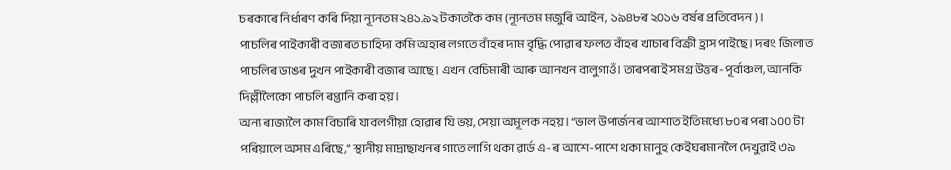চৰকাৰে নিৰ্ধাৰণ কৰি দিয়া ন্যূনতম ২৪১.৯২ টকাতকৈ কম (ন্যূনতম মজুৰি আইন, ১৯৪৮ৰ ২০১৬ বৰ্ষৰ প্ৰতিবেদন)।
পাচলিৰ পাইকাৰী বজাৰত চাহিদা কমি অহাৰ লগতে বাঁহৰ দাম বৃদ্ধি পোৱাৰ ফলত বাঁহৰ খাচাৰ বিক্ৰী হ্ৰাস পাইছে। দৰং জিলাত পাচলিৰ ডাঙৰ দুখন পাইকাৰী বজাৰ আছে। এখন বেচিমাৰী আৰু আনখন বালুগাওঁ। তাৰপৰাই সমগ্ৰ উত্তৰ-পূৰ্বাঞ্চল, আনকি দিল্লীলৈকো পাচলি ৰপ্তানি কৰা হয়।
অন্য ৰাজ্যলৈ কাম বিচাৰি যাবলগীয়া হোৱাৰ যি ভয়, সেয়া অমূলক নহয়। “ভাল উপাৰ্জনৰ আশাত ইতিমধ্যে ৮০ৰ পৰা ১০০ টা পৰিয়ালে অসম এৰিছে,” স্থানীয় মাদ্ৰাছাখনৰ গাতে লাগি থকা ৱাৰ্ড এ-ৰ আশে-পাশে থকা মানুহ কেইঘৰমানলৈ দেখুৱাই ৩৯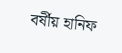বৰ্ষীয় হানিফ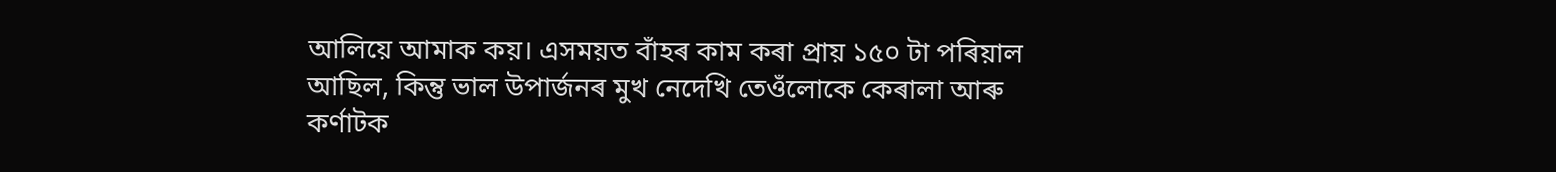আলিয়ে আমাক কয়। এসময়ত বাঁহৰ কাম কৰা প্ৰায় ১৫০ টা পৰিয়াল আছিল, কিন্তু ভাল উপাৰ্জনৰ মুখ নেদেখি তেওঁলোকে কেৰালা আৰু কৰ্ণাটক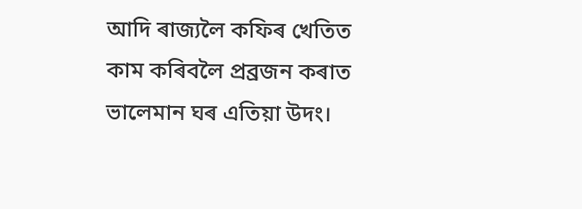আদি ৰাজ্যলৈ কফিৰ খেতিত কাম কৰিবলৈ প্ৰব্ৰজন কৰাত ভালেমান ঘৰ এতিয়া উদং।